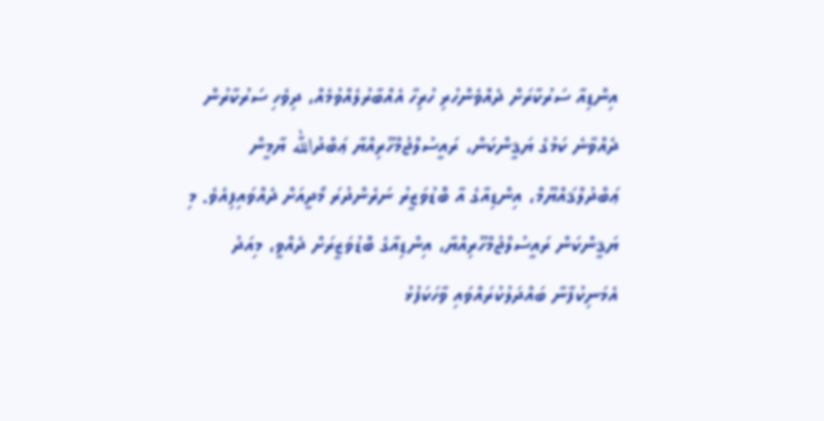އިންޑިއާ ސަރުކާރަށް ދެއްވެންހުރި ހުރިހާ އެއްބާރުލެއްވުމެއް، ދިވެހި ސަރުކާރުން ދެއްވާނެ ކަމުގެ ޔަޤީންކަން، ރައީސުލްޖުމްހޫރިއްޔާ ޢަބްދުالله ޔާމީން ޢަބްދުލްޤައްޔޫމް، އިންޑިއާގެ އާ ބޮޑުވަޒީރު ނަރެންދުރަ މޯދީއަށް ދެއްވައިފިއެވެ. މި ޔަޤީންކަން ރައީސުލްޖުމްހޫރިއްޔާ، އިންޑިއާގެ ބޮޑުވަޒީރަށް ދެއްވީ، މިއަދު އެމަނިކުފާނާ ބައްދަލުކުރައްވައި ވާހަކަފުޅު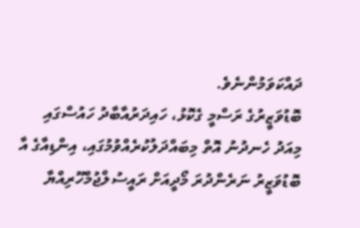ދައްކަވަމުންނެވެ.
ބޮޑުވަޒީރުގެ ރަސްމީ ގެކޮޅު، ހައިދަރުއާބާދު ހައުސްގައި މިއަދު ހެނދުނު އޮތް މިބައްދަލުކުރެއްވުމުގައި، އިންޑިއާގެ އާ ބޮޑުވަޒީރު ނަރެންދުރަ މޯދީއަށް ރައީސުލްޖުމްހޫރިއްޔާ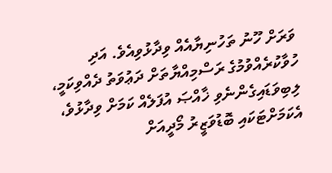ވަރަށް ހޫނު ތަހުނިޔާއެއް ވިދާޅުވިއެވެ. އަދި ހުވާކުރެއްވުމުގެ ރަސްމިއްޔާތަށް ދަޢުވަތު ދެއްވިކަމީ، ލިބިވަޑައިގެންނެވި ޚާއްޞަ އުފަލެއް ކަމަށް ވިދާޅުވެ، އެކަމަށްޓަކައި ބޮޑުވަޒީރު މޯދީއަށް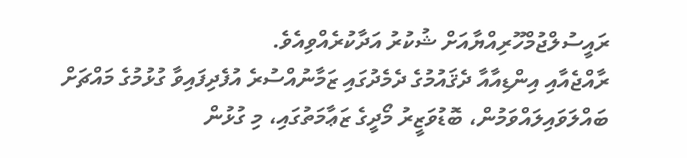ރައީސުލްޖުމްހޫރިއްޔާއަށް ޝުކުރު އަދާކުރެއްވިއެވެ.
ރާއްޖެއާއި އިންޑިއާއާ ދެޤައުމުގެ ދެމެދުގައި ޒަމާނުއްސުރެ އުފެދިފައިވާ ގުޅުމުގެ މައްޗަށް ބައްލަވައިލައްވަމުން، ބޮޑުވަޒީރު މޯދީގެ ޒަޢާމަތުގައި، މި ގުޅުން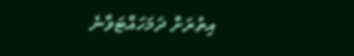އިތުރަށް ދަމަހައްޓަވާނެ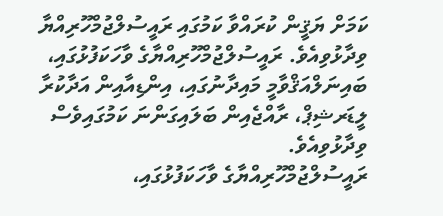ކަމަށް ޔަޤީން ކުރައްވާ ކަމުގައި ރައީސުލްޖުމްހޫރިއްޔާ ވިދާޅުވިއެވެ. ރައީސުލްޖުމްހޫރިއްޔާގެ ވާހަކަފުޅުގައި، ބައިނަލްއަޤްވާމީ މައިދާނުގައި، އިންޑިއާއިން އަދާކުރާ ލީޑަރޝިޕް، ރާއްޖެއިން ބަލައިގަންނަ ކަމުގައިވެސް ވިދާޅުވިއެވެ.
ރައީސުލްޖުމްހޫރިއްޔާގެ ވާހަކަފުޅުގައި،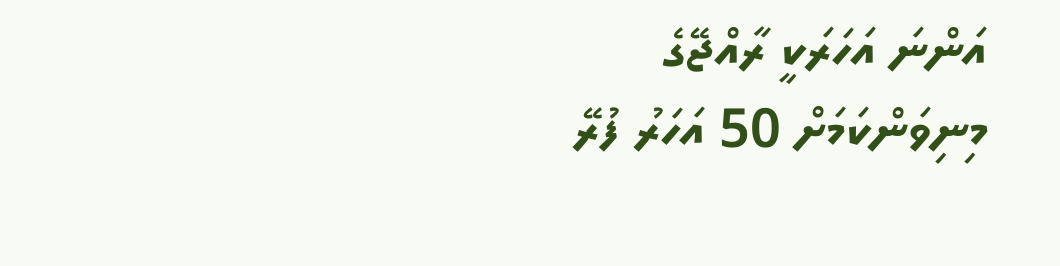އަންނަ އަހަރަކީ ރާއްޖޭގެ މިނިވަންކަމަށް 50 އަހަރު ފުރޭ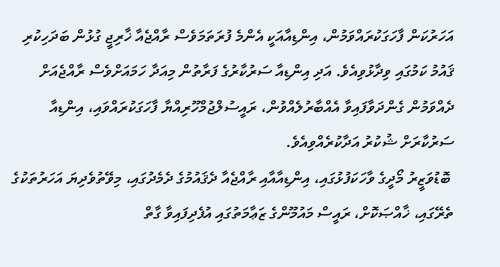އަހަރުކަން ފާހަގަކުރައްވަމުން، އިންޑިއާއަކީ އެންމެ ފުރަތަމަވެސް ރާއްޖެއާ ޚާރިޖީ ގުޅުން ބަދަހިކުރި ޤައުމު ކަމުގައި ވިދާޅުވިއެވެ. އަދި އިންޑިއާ ސަރުކާރުގެ ފަރާތުން މިއަދާ ހަމައަށްވެސް ރާއްޖެއަށް ދެއްވަމުން ގެންދަވާފައިވާ އެއްބާރުލެއްވުން، ރައީސުލްޖުމްހޫރިއްޔާ ފާހަގަކުރައްވައި، އިންޑިއާ ސަރުކާރަށް ޝުކުރު އަދާކުރެއްވިއެވެ.
 ބޮޑުވަޒީރު މޯދީގެ ވާހަކަފުޅުގައި، އިންޑިއާއާއި ރާއްޖެއާ ދެޤައުމުގެ ދެމެދުގައި، މިވޭތުވެދިޔަ އަހަރުތަކުގެ ތެރޭގައި، ޚާއްޞަކޮށް، ރައީސް މައުމޫންގެ ޒަޢާމަތުގައި އުފެދިފައިވާ ގާތް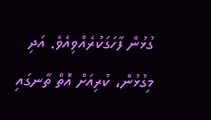ގުޅުން ފާހަގަކުރެއްވިއެވެ. އަދި މިގުޅުން، ކުރިއަށް އޮތް ތާނގައި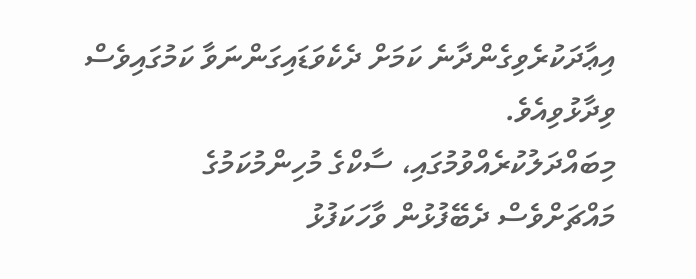އިޢާދަކުރެވިގެންދާނެ ކަމަށް ދެކެވަޑައިގަންނަވާ ކަމުގައިވެސް ވިދާޅުވިއެވެ.
މިބައްދަލުކުރެއްވުމުގައި، ސާކްގެ މުހިންމުކަމުގެ މައްޗަށްވެސް ދެބޭފުޅުން ވާހަކަފުޅު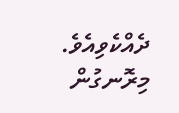ދެއްކެވިއެވެ. މިރޮނގުން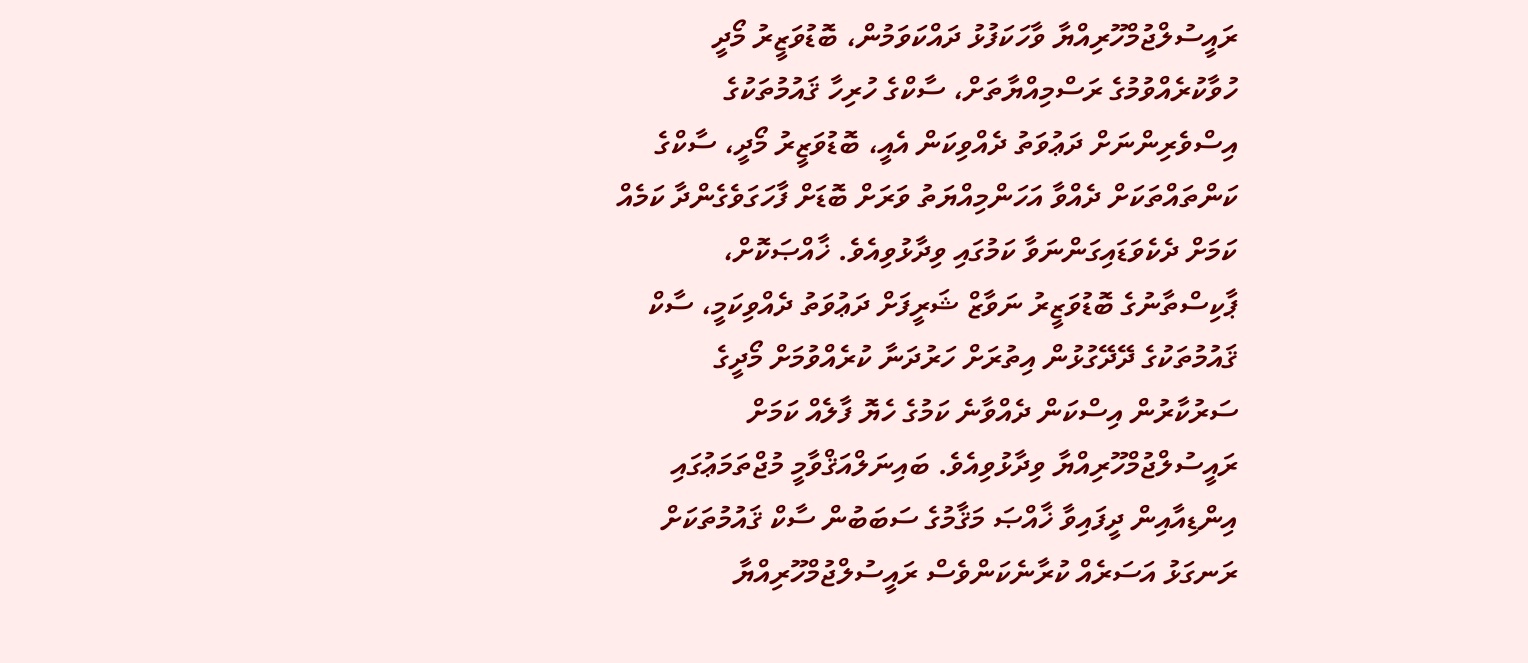ރައީސުލްޖުމްހޫރިއްޔާ ވާހަކަފުޅު ދައްކަވަމުން، ބޮޑުވަޒީރު މޯދީ ހުވާކުރެއްވުމުގެ ރަސްމިއްޔާތަށް، ސާކްގެ ހުރިހާ ޤައުމުތަކުގެ އިސްވެރިންނަށް ދަޢުވަތު ދެއްވިކަން އެއީ، ބޮޑުވަޒީރު މޯދީ، ސާކްގެ ކަންތައްތަކަށް ދެއްވާ އަހަންމިއްޔަތު ވަރަށް ބޮޑަށް ފާހަގަވެގެންދާ ކަމެއް ކަމަށް ދެކެވަޑައިގަންނަވާ ކަމުގައި ވިދާޅުވިއެވެ. ޚާއްޞަކޮށް، ޕާކިސްތާނުގެ ބޮޑުވަޒީރު ނަވާޒް ޝަރީފަށް ދަޢުވަތު ދެއްވިކަމީ، ސާކް ޤައުމުތަކުގެ ދޭދޭގުޅުން އިތުރަށް ހަރުދަނާ ކުރެއްވުމަށް މޯދީގެ ސަރުކާރުން އިސްކަން ދެއްވާނެ ކަމުގެ ހެޔޮ ފާލެއް ކަމަށް ރައީސުލްޖުމްހޫރިއްޔާ ވިދާޅުވިއެވެ. ބައިނަލްއަޤްވާމީ މުޖްތަމަޢުގައި އިންޑިއާއިން ދީފައިވާ ޚާއްޞަ މަޤާމުގެ ސަބަބުން ސާކް ޤައުމުތަކަށް ރަނގަޅު އަސަރެއް ކުރާނެކަންވެސް ރައީސުލްޖުމްހޫރިއްޔާ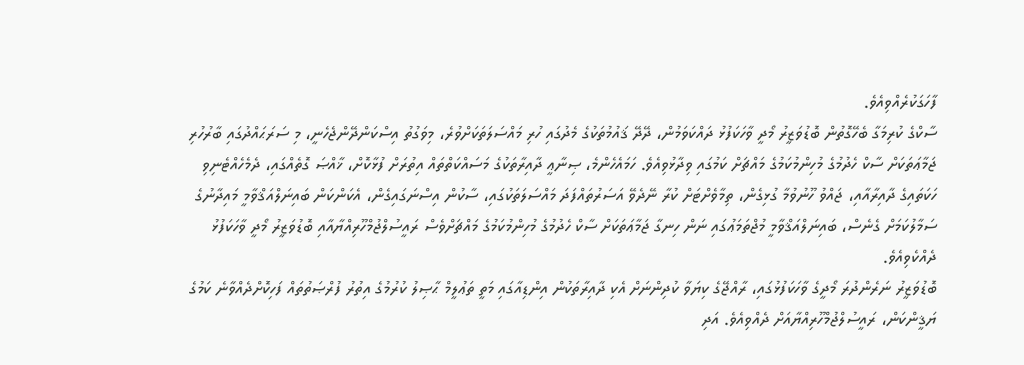ފާހަގަކުރެއްވިއެވެ.
ސާކްގެ ކުރިމަގާ ބެހޭގޮތުން ބޮޑުވަޒީރު މޯދީ ވާހަކަފުޅު ދައްކަވަމުން، ދޭދޭ ޤައުމުތަކުގެ މެދުގައި ހުރި މައްސަލަތަކަށްވުރެ، މިވަގުތު އިސްކަންދޭންޖެހެނީ، މި ސަރަޙައްދުގައި ބާރުހުރި ޖަމާޢަތަކަށް ސާކް ހެދުމުގެ މުހިންމުކަމުގެ މައްޗަށް ކަމުގައި ވިދާޅުވިއެވެ. ހަމައެހެންމެ، ޞިނާޢީ ދާއިރާތަކުގެ މަސައްކަތްތައް އިތުރަށް ފުޅާކޮށް، ޚާއްޞަ ގޮތެއްގައި، ދެމެހެއްޓެނިވި ހަކަތައިގެ ދާއިރާއާއި، ޖައްވު ހޫނުވުމާ ގުޅިގެން، ތިމާވެށްޓަށް ކުރާ ނޭދެވޭ އަސަރުތައްފަދަ މައްސަލަތަކުގައި، ސާކުން އިސްނަގައިގެން، އެކަންކަން ބައިނަލްއަޤްވާމީ މައިދާނުގެ ސަމާލުކަމަށް ގެނެސް، ބައިނަލްއަޤްވާމީ މުޖްތަމަޢުގައި ނަން ހިނގާ ޖަމާޢަތަކަށް ސާކް ހެދުމުގެ މުހިންމުކަމުގެ މައްޗަށްވެސް ރައީސުލްޖުމްހޫރިއްޔާއާއި ބޮޑުވަޒީރު މޯދީ ވާހަކަފުޅު ދެއްކެވިއެވެ.
ބޮޑުވަޒީރު ނަރެންދުރަ މޯދީގެ ވާހަކަފުޅުގައި، ރާއްޖޭގެ ކިޔަވާ ކުދިންނަށް އެކި ދާއިރާތަކުން އިންޑިއާގައި މަތީ ތަޢުލީމް ޙާޞިލު ކުރުމުގެ އިތުރު ފުރްޞަތުތައް ފަހިކޮށްދެއްވާނެ ކަމުގެ ޔަޤީންކަން، ރައީސުލްޖުމްހޫރިއްޔާއަށް ދެއްވިއެވެ. އަދި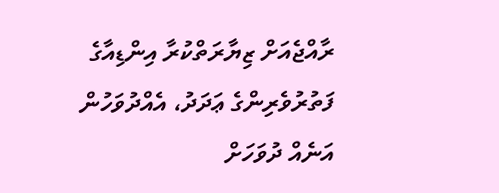ރާއްޖެއަށް ޒިޔާރަތްކުރާ އިންޑިއާގެ ފަތުރުވެރިންގެ ޢަދަދު، އެއްދުވަހުން އަނެއް ދުވަހަށް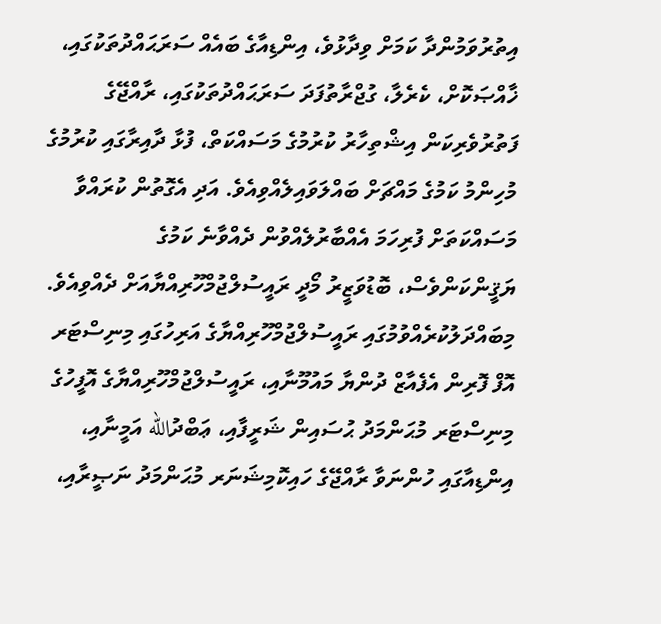އިތުރުވަމުންދާ ކަމަށް ވިދާޅުވެ، އިންޑިއާގެ ބައެއް ސަރަޙައްދުތަކުގައި، ޚާއްޞަކޮށް، ކެރެލާ، ގުޖްރާތުފަދަ ސަރަޙައްދުތަކުގައި، ރާއްޖޭގެ ފަތުރުވެރިކަން އިޝްތިހާރު ކުރުމުގެ މަސައްކަތް، ފުޅާ ދާއިރާގައި ކުރުމުގެ މުހިންމު ކަމުގެ މައްޗަށް ބައްލަވައިލެއްވިއެވެ. އަދި އެގޮތުން ކުރައްވާ މަސައްކަތަށް ފުރިހަމަ އެއްބާރުލެއްވުން ދެއްވާނެ ކަމުގެ ޔަޤީންކަންވެސް، ބޮޑުވަޒީރު މޯދީ ރައީސުލްޖުމްހޫރިއްޔާއަށް ދެއްވިއެވެ.
މިބައްދަލުކުރެއްވުމުގައި ރައީސުލްޖުމްހޫރިއްޔާގެ އަރިހުގައި މިނިސްޓަރ އޮފް ފޮރިން އެފެއާޒް ދުންޔާ މައުމޫނާއި، ރައީސުލްޖުމްހޫރިއްޔާގެ އޮފީހުގެ މިނިސްޓަރ މުޙަންމަދު ޙުސައިން ޝަރީފާއި، ޢަބްދުالله އަމީނާއި، އިންޑިއާގައި ހުންނަވާ ރާއްޖޭގެ ހައިކޮމިޝަނަރ މުޙަންމަދު ނަޞީރާއި،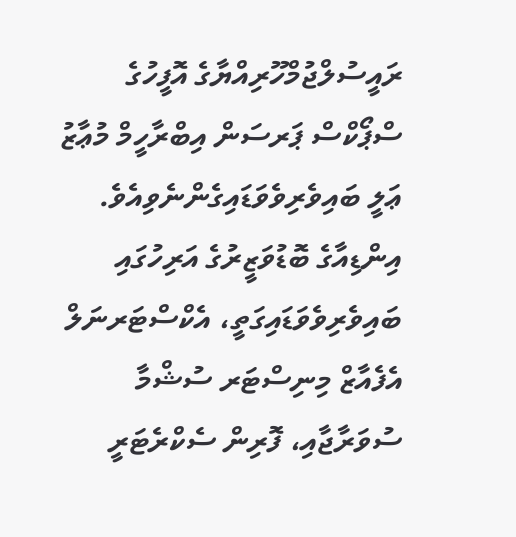ރައީސުލްޖުމްހޫރިއްޔާގެ އޮފީހުގެ ސްޕޯކްސް ޕަރސަން އިބްރާހީމް މުޢާޒު ޢަލީ ބައިވެރިވެވަޑައިގެންނެވިއެވެ. އިންޑިއާގެ ބޮޑުވަޒީރުގެ އަރިހުގައި ބައިވެރިވެވަޑައިގަތީ، އެކްސްޓަރނަލް އެފެއާޒް މިނިސްޓަރ ސުޝްމާ ސުވަރާޖާއި، ފޮރިން ސެކްރެޓަރީ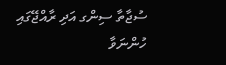ސުޖާތާ ސިންގ އަދި ރާއްޖޭގައި ހުންނަވާ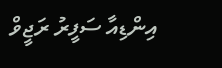އިންޑިއާ ސަފީރު ރަޖީވް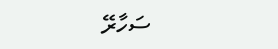ސަހާރޭ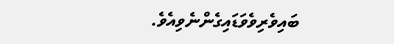ބައިވެރިވެވަޑައިގެންނެވިއެވެ.